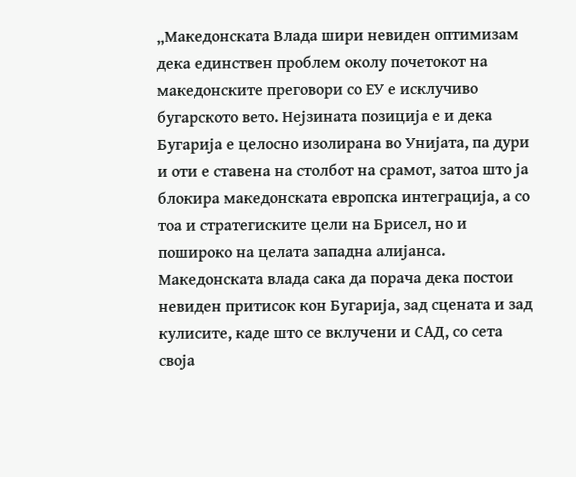„Македонската Влада шири невиден оптимизам дека единствен проблем околу почетокот на македонските преговори со ЕУ е исклучиво бугарското вето. Нејзината позиција е и дека Бугарија е целосно изолирана во Унијата, па дури и оти е ставена на столбот на срамот, затоа што ја блокира македонската европска интеграција, а со тоа и стратегиските цели на Брисел, но и пошироко на целата западна алијанса. Македонската влада сака да порача дека постои невиден притисок кон Бугарија, зад сцената и зад кулисите, каде што се вклучени и САД, со сета своја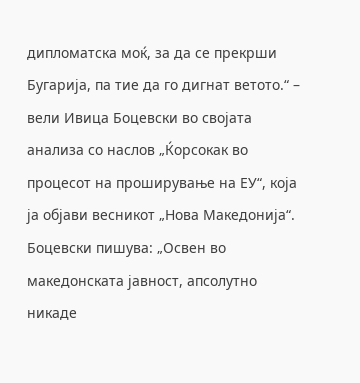дипломатска моќ, за да се прекрши Бугарија, па тие да го дигнат ветото.“ – вели Ивица Боцевски во својата анализа со наслов „Ќорсокак во процесот на проширување на ЕУ“, која ја објави весникот „Нова Македонија“.
Боцевски пишува: „Освен во македонската јавност, апсолутно никаде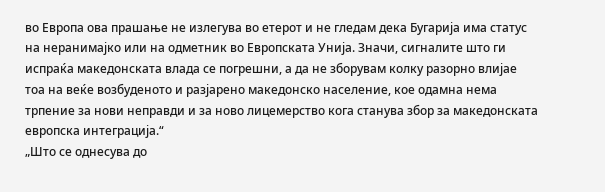во Европа ова прашање не излегува во етерот и не гледам дека Бугарија има статус на неранимајко или на одметник во Европската Унија. Значи, сигналите што ги испраќа македонската влада се погрешни, а да не зборувам колку разорно влијае тоа на веќе возбуденото и разјарено македонско население, кое одамна нема трпение за нови неправди и за ново лицемерство кога станува збор за македонската европска интеграција.“
„Што се однесува до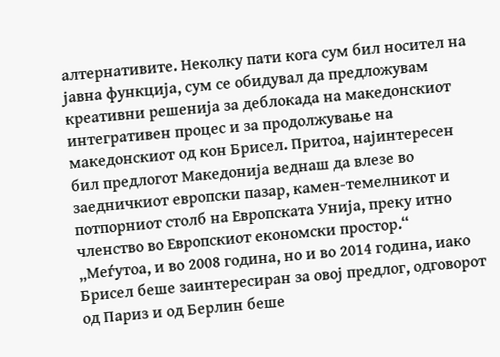алтернативите. Неколку пати кога сум бил носител на јавна функција, сум се обидувал да предложувам креативни решенија за деблокада на македонскиот интегративен процес и за продолжување на македонскиот од кон Брисел. Притоа, најинтересен бил предлогот Македонија веднаш да влезе во заедничкиот европски пазар, камен-темелникот и потпорниот столб на Европската Унија, преку итно членство во Европскиот економски простор.“
„Меѓутоа, и во 2008 година, но и во 2014 година, иако Брисел беше заинтересиран за овој предлог, одговорот од Париз и од Берлин беше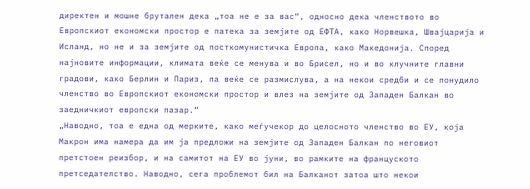директен и мошне брутален дека „тоа не е за вас“, односно дека членството во Европскиот економски простор е патека за земјите од ЕФТА, како Норвешка, Швајцарија и Исланд, но не и за земјите од посткомунистичка Европа, како Македонија. Според најновите информации, климата веќе се менува и во Брисел, но и во клучните главни градови, како Берлин и Париз, па веќе се размислува, а на некои средби и се понудило членство во Европскиот економски простор и влез на земјите од Западен Балкан во заедничкиот европски пазар.“
„Наводно, тоа е една од мерките, како меѓучекор до целосното членство во ЕУ, која Макрон има намера да им ја предложи на земјите од Западен Балкан по неговиот претстоен реизбор, и на самитот на ЕУ во јуни, во рамките на француското претседателство. Наводно, сега проблемот бил на Балканот затоа што некои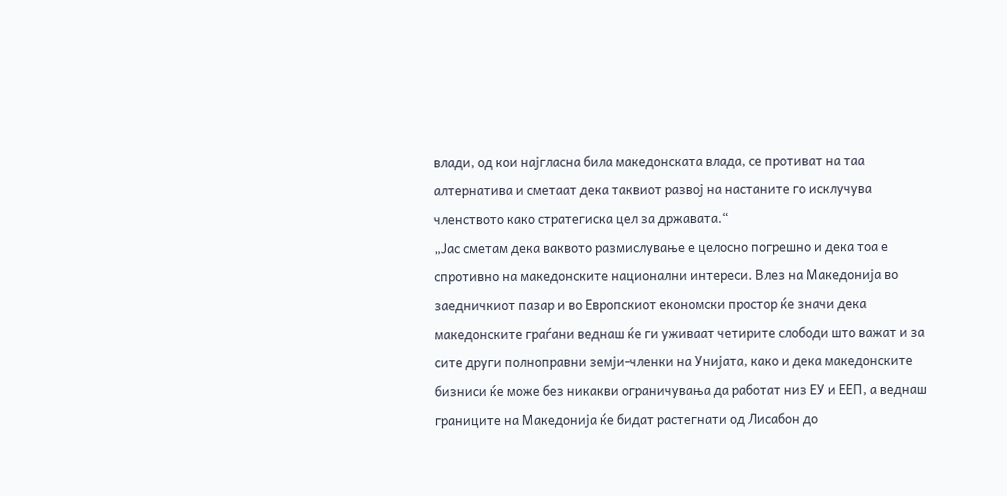влади, од кои најгласна била македонската влада, се противат на таа алтернатива и сметаат дека таквиот развој на настаните го исклучува членството како стратегиска цел за државата.“
„Јас сметам дека ваквото размислување е целосно погрешно и дека тоа е спротивно на македонските национални интереси. Влез на Македонија во заедничкиот пазар и во Европскиот економски простор ќе значи дека македонските граѓани веднаш ќе ги уживаат четирите слободи што важат и за сите други полноправни земји-членки на Унијата, како и дека македонските бизниси ќе може без никакви ограничувања да работат низ ЕУ и ЕЕП, а веднаш границите на Македонија ќе бидат растегнати од Лисабон до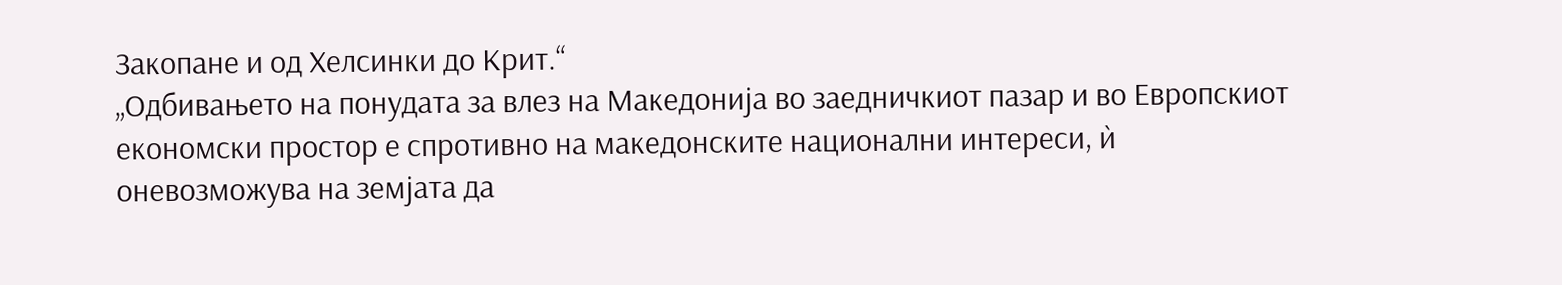Закопане и од Хелсинки до Крит.“
„Одбивањето на понудата за влез на Македонија во заедничкиот пазар и во Европскиот економски простор е спротивно на македонските национални интереси, ѝ оневозможува на земјата да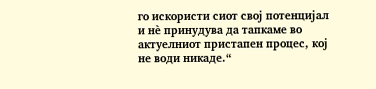го искористи сиот свој потенцијал и нѐ принудува да тапкаме во актуелниот пристапен процес, кој не води никаде.“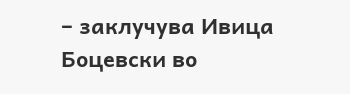– заклучува Ивица Боцевски во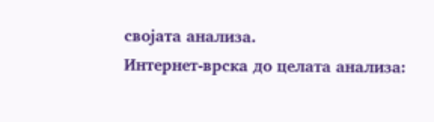својата анализа.
Интернет-врска до целата анализа: